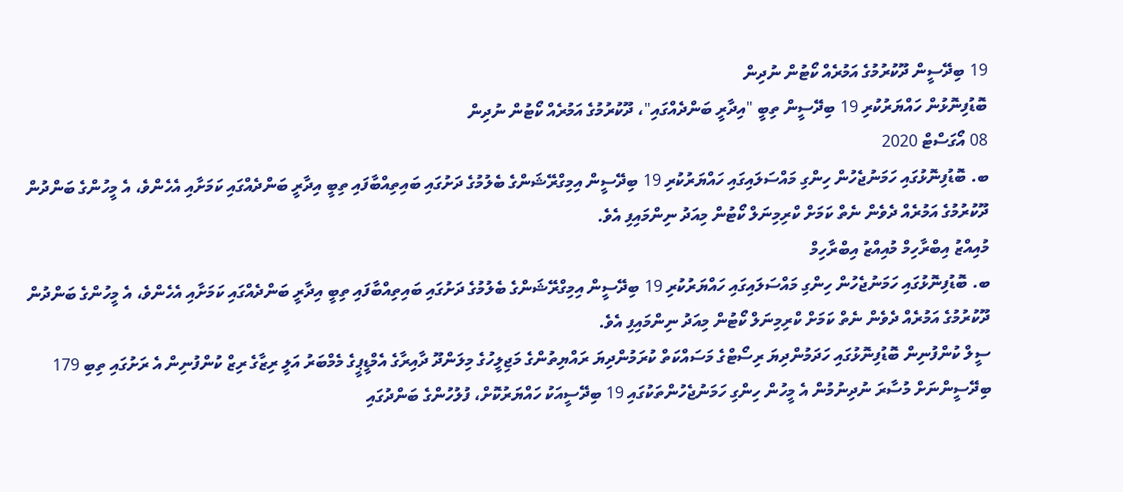19 ބިދޭސީން ދޫކުރުމުގެ އަމުރެއް ކޯޓުން ނުދިން
ބޮޑުފިނޮޅުން ހައްޔަރުކުރި 19 ބިދޭސީން ތިބީ "އިދާރީ ބަންދެއްގައި"، ދޫކުރުމުގެ އަމުރެއް ކޯޓުން ނުދިން
08 އޯގަސްޓް 2020
ބ. ބޮޑުފިނޮޅުގައި ހަމަނުޖެހުން ހިންގި މައްސަލައިގައި ހައްޔަރުކުރި 19 ބިދޭސީން އިމިގްރޭޝަންގެ ބެލުމުގެ ދަށުގައި ބައިތިއްބާފައި ތިބީ އިދާރީ ބަންދެއްގައި ކަމަށާއި އެހެންވެ، އެ މީހުންގެ ބަންދުން ދޫކުރުމުގެ އަމުރެއް ދެވެން ނެތް ކަމަށް ކްރިމިނަލް ކޯޓުން މިއަދު ނިންމައިފި އެވެ.
މުއިއްޒު އިބްރާހިމް މުއިއްޒު އިބްރާހިމް
ބ. ބޮޑުފިނޮޅުގައި ހަމަނުޖެހުން ހިންގި މައްސަލައިގައި ހައްޔަރުކުރި 19 ބިދޭސީން އިމިގްރޭޝަންގެ ބެލުމުގެ ދަށުގައި ބައިތިއްބާފައި ތިބީ އިދާރީ ބަންދެއްގައި ކަމަށާއި އެހެންވެ، އެ މީހުންގެ ބަންދުން ދޫކުރުމުގެ އަމުރެއް ދެވެން ނެތް ކަމަށް ކްރިމިނަލް ކޯޓުން މިއަދު ނިންމައިފި އެވެ.
ސީލް ކުންފުނިން ބޮޑުފިނޮޅުގައި ހަދަމުންދިޔަ ރިސޯޓްގެ މަސައްކަތް ކުރަމުންދިޔަ ރައްޔިތުންގެ މަޖިލީހުގެ މިލަންދޫ ދާއިރާގެ އެމްޑީޕީގެ މެމްބަރު އަލީ ރިޒާގެ ރިޒް ކުންފުނިން އެ ރަށުގައި ތިބި 179 ބިދޭސީންނަށް މުސާރަ ނުދިނުމުން އެ މީހުން ހިންގި ހަމަނުޖެހުންތަކުގައި 19 ބިދޭސީއަކު ހައްޔަރުކޮށް، ފުލުހުންގެ ބަންދުގައި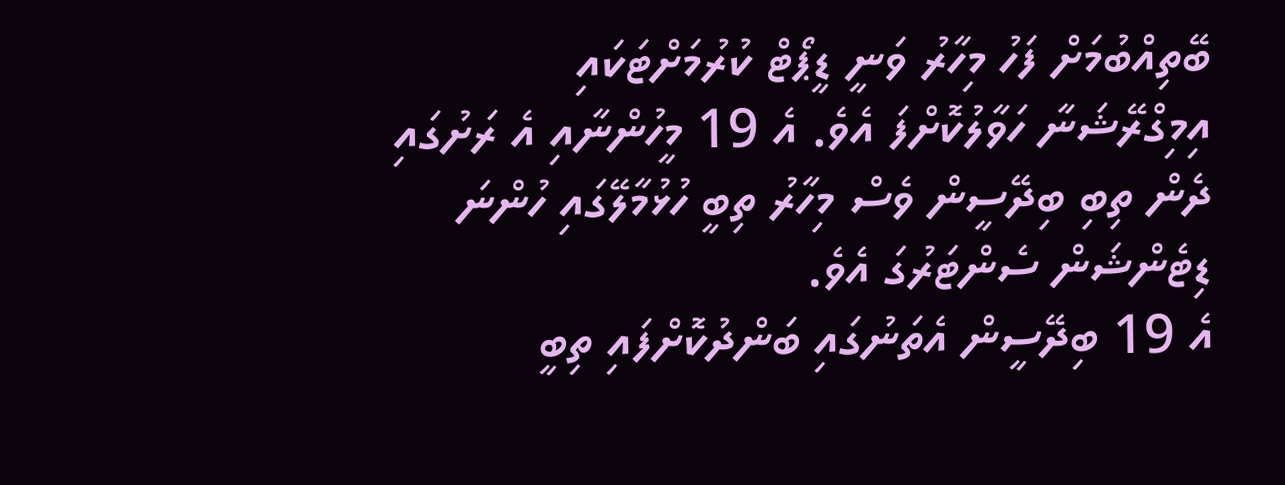ބޭތިއްބުމަށް ފަހު މިހާރު ވަނީ ޑީޕޯޓް ކުރުމަށްޓަކައި އިމިގްރޭޝަނާ ހަވާލުކޮށްފަ އެވެ. އެ 19 މީހުންނާއި އެ ރަށުގައި ދެން ތިބި ބިދޭސީން ވެސް މިހާރު ތިބީ ހުޅުމާލޭގައި ހުންނަ ޑިޓެންޝަން ސެންޓަރުގަ އެވެ.
އެ 19 ބިދޭސީން އެތަނުގައި ބަންދުކޮށްފައި ތިބީ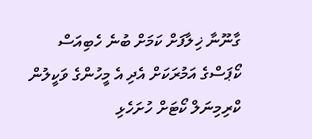ގާނޫނާ ޚިލާފަށް ކަމަށް ބުނެ ހެބިއަސް ކޯޕަސްގެ އަމުރަކަށް އެދި އެ މީހުންގެ ވަކީލުން ކްރިމިނަލް ކޯޓަށް ހުށަހެޅި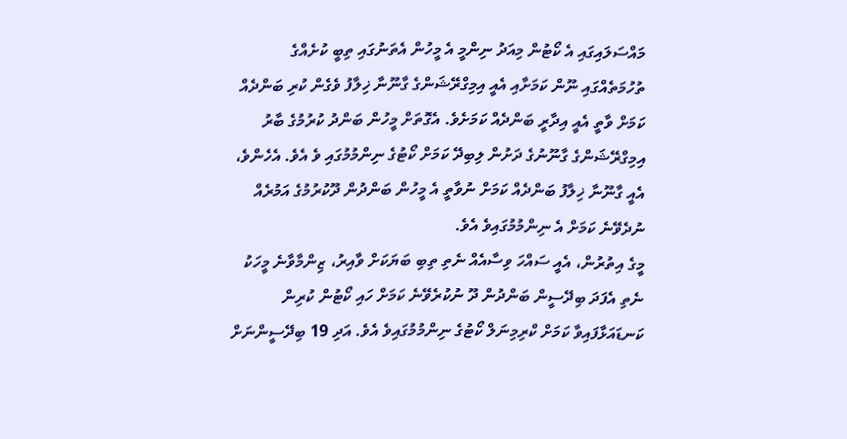މައްސަލައިގައި އެ ކޯޓުން މިއަދު ނިންމީ އެ މީހުން އެތަނުގައި ތިބީ ކުށެއްގެ ތުހުމަތެއްގައި ނޫން ކަމަށާއި އެއީ އިމިގްރޭޝަންގެ ގާނޫނާ ޚިލާފު ވެގެން ކުރި ބަންދެއް ކަމަށް ވާތީ އެއީ އިދާރީ ބަންދެއް ކަމަށެވެ. އެގޮތަށް މީހުން ބަންދު ކުރުމުގެ ބާރު އިމިގްރޭޝަންގެ ގާނޫނުގެ ދަށުން ލިބިދޭ ކަމަށް ކޯޓުގެ ނިންމުމުގައި ވެ އެވެ. އެހެންވެ، އެއީ ގާނޫނާ ޚިލާފު ބަންދެއް ކަމަށް ނުވާތީ އެ މީހުން ބަންދުން ދޫކުރުމުގެ އަމުރެއް ނުދެވޭނެ ކަމަށް އެ ނިންމުމުގައިވެ އެވެ.
މީގެ އިތުރުން، އެއީ ސައްހަ ވިސާއެއް ނެތި ތިބި ބަޔަކަށް ވާއިރު، ޒިންމާވާނެ މީހަކު ނެތި އެފަދަ ބިދޭސީން ބަންދުން ދޫ ނުކުރެވޭނެ ކަމަށް ހައި ކޯޓުން ކުރިން ކަނޑައަޅާފައިވާ ކަމަށް ކްރިމިނަލް ކޯޓުގެ ނިންމުމުގައިވެ އެވެ. އަދި 19 ބިދޭސީންނަށް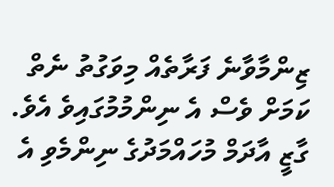ޒިންމާވާނެ ފަރާތެއް މިވަގުތު ނެތް ކަމަށް ވެސް އެ ނިންމުމުގައިވެ އެވެ.
ގާޒީ އާދަމް މުހައްމަދުގެ ނިންމެވި އެ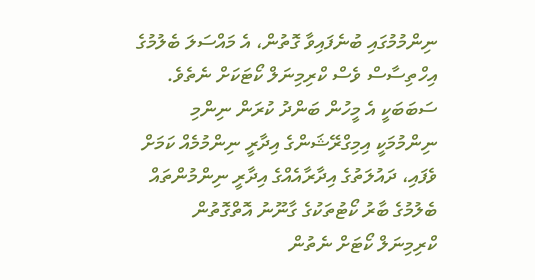ނިންމުމުގައި ބުނެފައިވާ ގޮތުން، އެ މައްސަލަ ބެލުމުގެ އިހްތިސާސް ވެސް ކްރިމިނަލް ކޯޓަކަށް ނެތެވެ. ސަބަބަކީ އެ މީހުން ބަންދު ކުރަން ނިންމި ނިންމުމަކީ އިމިގްރޭޝަންގެ އިދާރީ ނިންމުމެއް ކަމަށް ވެފައި، ދައުލަތުގެ އިދާރާއެއްގެ އިދާރީ ނިންމުންތައް ބެލުމުގެ ބާރު ކޯޓުތަކުގެ ގާނޫނު އޮތްގޮތުން ކްރިމިނަލް ކޯޓަށް ނެތުން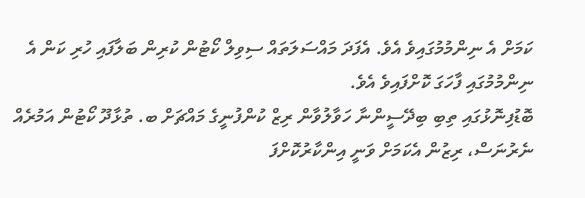ކަމަށް އެ ނިންމުމުގައިވެ އެވެ. އެފަދަ މައްސަލަތައް ސިވިލް ކޯޓުން ކުރިން ބަލާފައި ހުރި ކަން އެ ނިންމުމުގައި ފާހަގަ ކޮށްފައިވެ އެވެ.
ބޮޑުފިނޮޅުގައި ތިބި ބިދޭސީންނާ ހަވާލުވާން ރިޒް ކުންފުނީގެ މައްޗަށް ބ. ތުޅާދޫ ކޯޓުން އަމުރެއް ނެރުނަސް، ރިޒުން އެކަމަށް ވަނީ އިންކާރުކޮށްފަ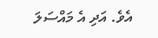އެވެ. އަދި އެ މައްސަލަ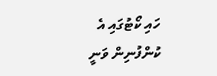ހައި ކޯޓުގައި އެ ކުންފުނިން ވަނީ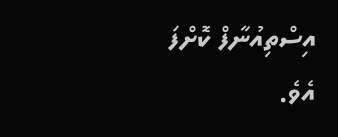އިސްތިއުނާފް ކޮށްފަ އެވެ.